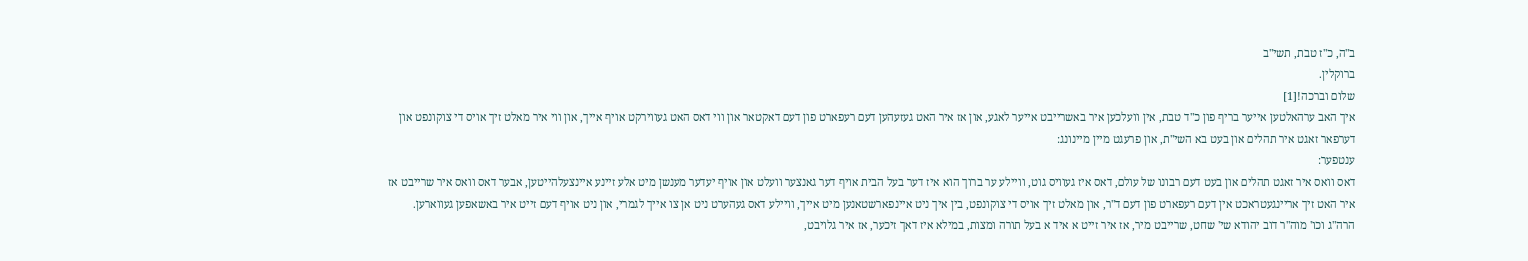ב"ה, כ"ז טבת, תשי"ב
ברוקלין.
שלום וברכה![1]
איך האב ערהאלטען אייער בריף פון כ"ד טבת, אין וועלכען איר באשרייבט אייער לאגע, און אז איר האט געזעהען דעם רעפארט פון דעם דאקטאר און ווי דאס האט געווירקט אויף אייך, און ווי איר מאלט זיך אויס די צוקונפט און דערפאר זאגט איר תהלים און בעט בא השי"ת, און פרעגט מיין מיינונג:
ענטפער:
דאס וואס איר זאגט תהלים און בעט דעם רבונו של עולם, דאס איז געוויס גוט, וויילע ער ברוך הוא איז דער בעל הבית אויף דער גאנצער וועלט און אויף יעדער מענשן מיט אלע זיינע איינצעלהייטען, אבער דאס וואס איר שרייבט אז איר האט זיך אריינגעטראכט אין דעם רעפארט פון דעם ד"ר, און מאלט זיך אויס די צוקונפט, בין איך ניט איינפארשטאנען מיט אייך, וויילע דאס געהערט ניט אן צו אייך לגמרי, און ניט אויף דעם זייט איר באשאפען געווארען.
הרה"ג וכו' מוה"ר דוב יהודא שי' שחט, שרייבט מיר, אז איר זייט א איד א בעל תורה ומצות, במילא איז דאך זיכער, אז איר גלויבט,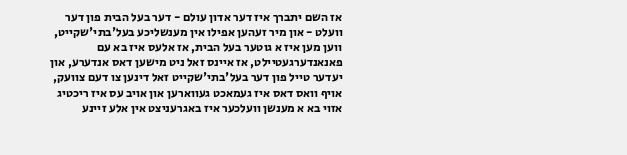אז השם יתברך איז דער אדון עולם - דער בעל הבית פון דער וועלט - און מיר זעהען אפילו אין מענשליכע בעל'בתי'שקייט, ווען מען איז א גוטער בעל הבית, אז אלעס איז בא עם פאנאנדערגעטיילט, אז איינס זאל ניט מישען דאס אנדערע, און יעדער טייל פון דער בעל'בתי'שקייט זאל דינען צו דעם צוועק, אויף וואס דאס איז געמאכט געווארען און אויב עס איז ריכטיג אזוי בא א מענשן וועלכער איז באגרעניצט אין אלע זיינע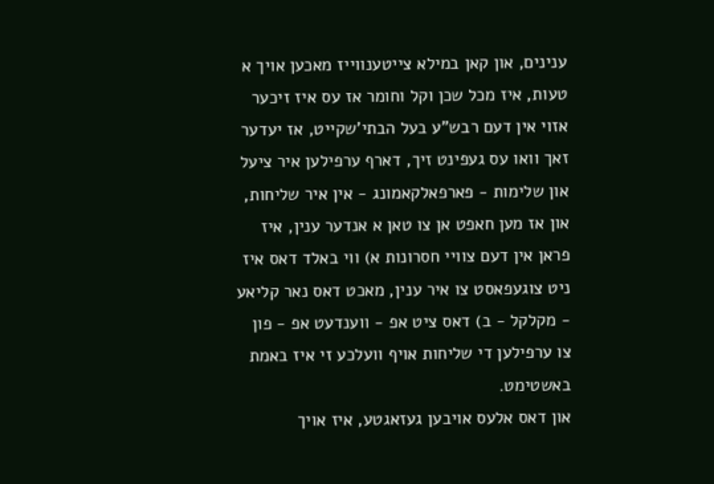ענינים, און קאן במילא צייטענווייז מאכען אויך א טעות, איז מכל שכן וקל וחומר אז עס איז זיכער אזוי אין דעם רבש"ע בעל הבתי'שקייט, אז יעדער זאך וואו עס געפינט זיך, דארף ערפילען איר ציעל און שלימות - פארפאלקאמונג - אין איר שליחות, און אז מען חאפט אן צו טאן א אנדער ענין, איז פראן אין דעם צוויי חסרונות א) ווי באלד דאס איז ניט צוגעפאסט צו איר ענין, מאכט דאס נאר קליאע - מקלקל - ב) דאס ציט אפ - ווענדעט אפ - פון צו ערפילען די שליחות אויף וועלכע זי איז באמת באשטימט.
און דאס אלעס אויבען געזאגטע, איז אויך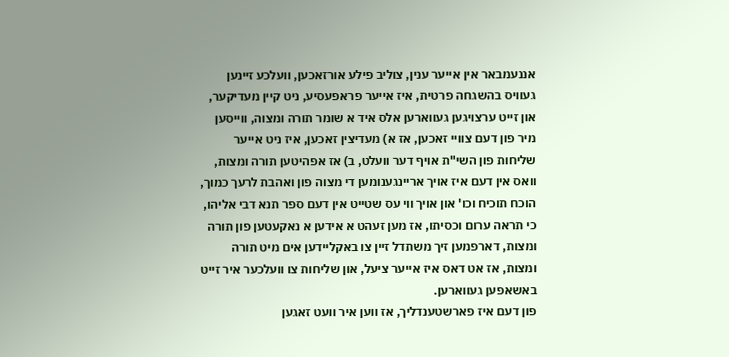אננעמבאר אין אייער ענין, צוליב פילע אורזאכען, וועלכע זיינען געוויס בהשגחה פרטית, איז אייער פראפעסיע, ניט קיין מעדיקער, און זייט ערצויגען געווארען אלס איד א שומר תורה ומצוה, ווייסען מיר פון דעם צוויי זאכען, אז א) מעדיצין זאכען, איז ניט אייער שליחות פון השי"ת אויף דער וועלט, ב) אז אפהיטען תורה ומצות, וואס אין דעם איז אויך אריינגענומען די מצוה פון ואהבת לרעך כמוך, הוכח תוכיח וכו' און אויך ווי עס שטייט אין דעם ספר תנא דבי אליהו, כי תראה ערום וכסיתו, אז מען זעהט א אידען א נאקעטען פון תורה ומצות, דארפמען זיך משתדל זיין צו באקליידען אים מיט תורה ומצות, אז אט דאס איז אייער ציעל, און שליחות צו וועלכער איר זייט באשאפען געווארען.
פון דעם איז פארשטענדליך, אז ווען איר וועט זאגען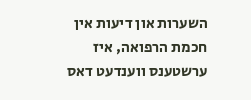השערות און דיעות אין חכמת הרפואה, איז ערשטענס ווענדעט דאס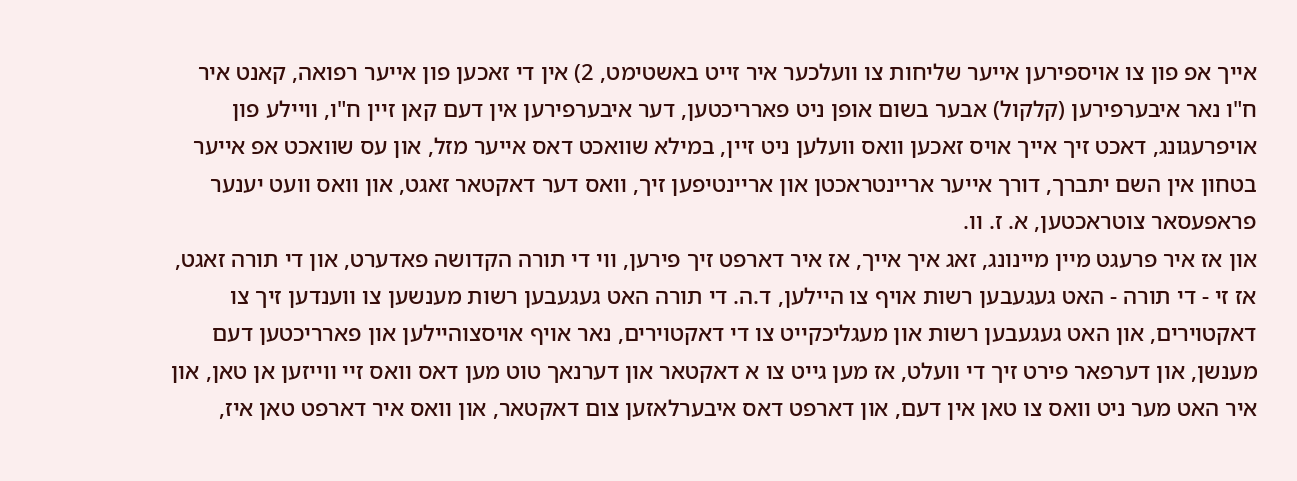אייך אפ פון צו אויספירען אייער שליחות צו וועלכער איר זייט באשטימט, 2) אין די זאכען פון אייער רפואה, קאנט איר ח"ו נאר איבערפירען (קלקול) אבער בשום אופן ניט פארריכטען, דער איבערפירען אין דעם קאן זיין ח"ו, וויילע פון אויפרעגונג, דאכט זיך אייך אויס זאכען וואס וועלען ניט זיין, במילא שוואכט דאס אייער מזל, און עס שוואכט אפ אייער בטחון אין השם יתברך, דורך אייער אריינטראכטן און אריינטיפען זיך, וואס דער דאקטאר זאגט, און וואס וועט יענער פראפעסאר צוטראכטען, א. ז. וו.
און אז איר פרעגט מיין מיינונג, זאג איך אייך, אז איר דארפט זיך פירען, ווי די תורה הקדושה פאדערט, און די תורה זאגט, אז זי - די תורה - האט געגעבען רשות אויף צו היילען, ד.ה. די תורה האט געגעבען רשות מענשען צו ווענדען זיך צו דאקטוירים, און האט געגעבען רשות און מעגליכקייט צו די דאקטוירים, נאר אויף אויסצוהיילען און פארריכטען דעם מענשן, און דערפאר פירט זיך די וועלט, אז מען גייט צו א דאקטאר און דערנאך טוט מען דאס וואס זיי ווייזען אן טאן, און איר האט מער ניט וואס צו טאן אין דעם, און דארפט דאס איבערלאזען צום דאקטאר, און וואס איר דארפט טאן איז,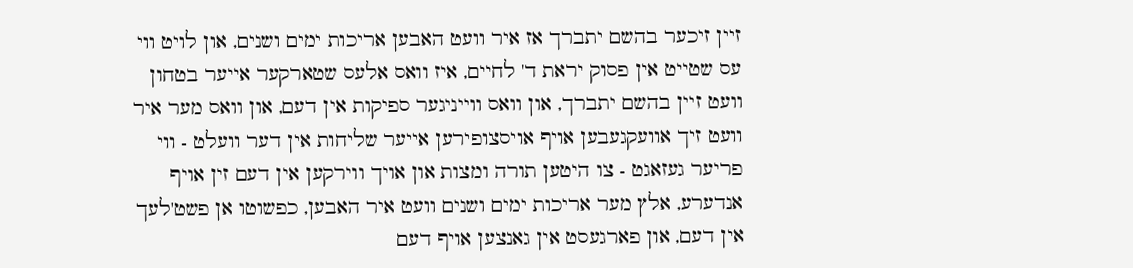זיין זיכער בהשם יתברך אז איר וועט האבען אריכות ימים ושנים, און לויט ווי עס שטייט אין פסוק יראת ד' לחיים, איז וואס אלעס שטארקער אייער בטחון וועט זיין בהשם יתברך, און וואס ווייניגער ספיקות אין דעם, און וואס מער איר וועט זיך אוועקגעבען אויף אויסצופירען אייער שליחות אין דער וועלט - ווי פריער געזאגט - צו היטען תורה ומצות און אויך ווירקען אין דעם זין אויף אנדערע, אלץ מער אריכות ימים ושנים וועט איר האבען, כפשוטו אן פשט'לעך אין דעם, און פארגעסט אין גאנצען אויף דעם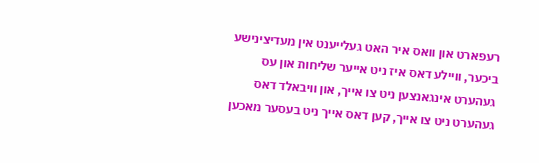רעפארט און וואס איר האט געלייענט אין מעדיצינישע ביכער, וויילע דאס איז ניט אייער שליחות און עס געהערט אינגאנצען ניט צו אייך, און וויבאלד דאס געהערט ניט צו אייך, קען דאס אייך ניט בעסער מאכען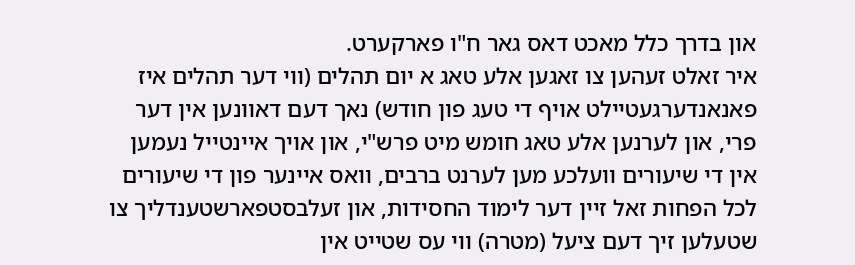און בדרך כלל מאכט דאס גאר ח"ו פארקערט.
איר זאלט זעהען צו זאגען אלע טאג א יום תהלים (ווי דער תהלים איז פאנאנדערגעטיילט אויף די טעג פון חודש) נאך דעם דאוונען אין דער פרי, און לערנען אלע טאג חומש מיט פרש"י, און אויך איינטייל נעמען אין די שיעורים וועלכע מען לערנט ברבים, וואס איינער פון די שיעורים לכל הפחות זאל זיין דער לימוד החסידות, און זעלבסטפארשטענדליך צו שטעלען זיך דעם ציעל (מטרה) ווי עס שטייט אין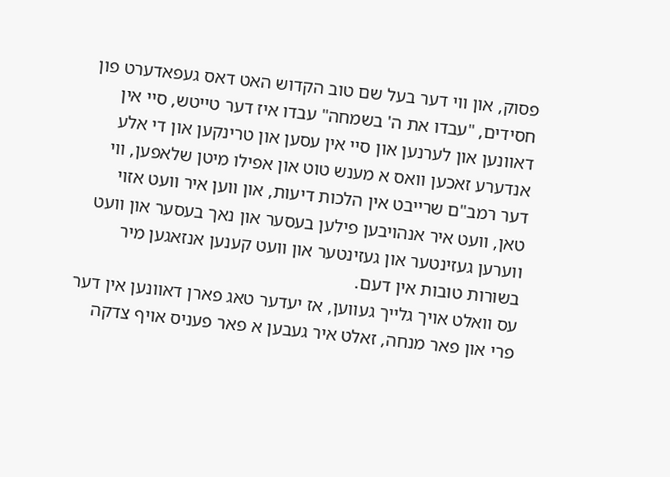פסוק, און ווי דער בעל שם טוב הקדוש האט דאס געפאדערט פון חסידים, "עבדו את ה' בשמחה" עבדו איז דער טייטש, סיי אין דאוונען און לערנען און סיי אין עסען און טרינקען און די אלע אנדערע זאכען וואס א מענש טוט און אפילו מיטן שלאפען, ווי דער רמב"ם שרייבט אין הלכות דיעות, און ווען איר וועט אזוי טאן, וועט איר אנהויבען פילען בעסער און נאך בעסער און וועט ווערען געזינטער און געזינטער און וועט קענען אנזאגען מיר בשורות טובות אין דעם.
עס וואלט אויך גלייך געווען, אז יעדער טאג פארן דאוונען אין דער פרי און פאר מנחה, זאלט איר געבען א פאר פעניס אויף צדקה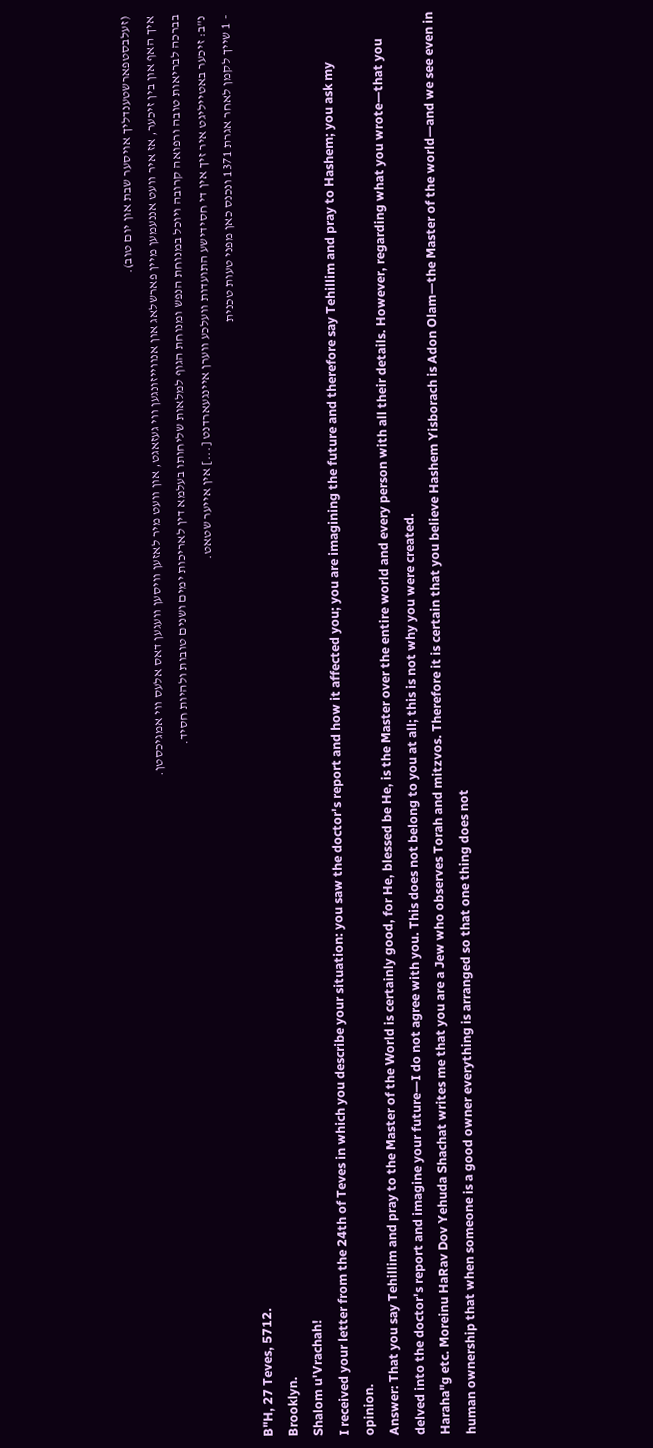(זעלבסטפארשטענדליך אויסער שבת און יום טוב).
איך האף און בין זיכער, אז איר וועט אננעמען מיין פארשלאג און אנווייזונגען ווי געזאגט, און וועט מיר לאזען וויסען וועגען דאס אלעס ווי אמגיכסטן.
בברכה לבריאות טובה ורפואה קרובה ויוכל במנוחת הנפש ומנוחת הגוף למלאות שליחותו בעלמא דין לאריכות ימים ושנים טובות ולהיות חסיד.
נ"ב: זיכער באטייליגט איר זיך אין די חסידישע התועדות וועלכע ווערן איינגעארדנט [...] אין אייער שטאט.
- 1 שייך לקמן לאחר אגרת 1371 ונכנס כאן מפני טעות טכנית
B"H, 27 Teves, 5712.
Brooklyn.
Shalom u'Vrachah!
I received your letter from the 24th of Teves in which you describe your situation: you saw the doctor's report and how it affected you; you are imagining the future and therefore say Tehillim and pray to Hashem; you ask my opinion.
Answer: That you say Tehillim and pray to the Master of the World is certainly good, for He, blessed be He, is the Master over the entire world and every person with all their details. However, regarding what you wrote—that you delved into the doctor's report and imagine your future—I do not agree with you. This does not belong to you at all; this is not why you were created.
Haraha"g etc. Moreinu HaRav Dov Yehuda Shachat writes me that you are a Jew who observes Torah and mitzvos. Therefore it is certain that you believe Hashem Yisborach is Adon Olam—the Master of the world—and we see even in human ownership that when someone is a good owner everything is arranged so that one thing does not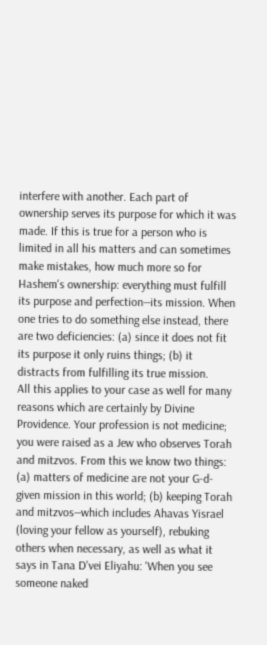interfere with another. Each part of ownership serves its purpose for which it was made. If this is true for a person who is limited in all his matters and can sometimes make mistakes, how much more so for Hashem's ownership: everything must fulfill its purpose and perfection—its mission. When one tries to do something else instead, there are two deficiencies: (a) since it does not fit its purpose it only ruins things; (b) it distracts from fulfilling its true mission.
All this applies to your case as well for many reasons which are certainly by Divine Providence. Your profession is not medicine; you were raised as a Jew who observes Torah and mitzvos. From this we know two things: (a) matters of medicine are not your G‑d-given mission in this world; (b) keeping Torah and mitzvos—which includes Ahavas Yisrael (loving your fellow as yourself), rebuking others when necessary, as well as what it says in Tana D'vei Eliyahu: 'When you see someone naked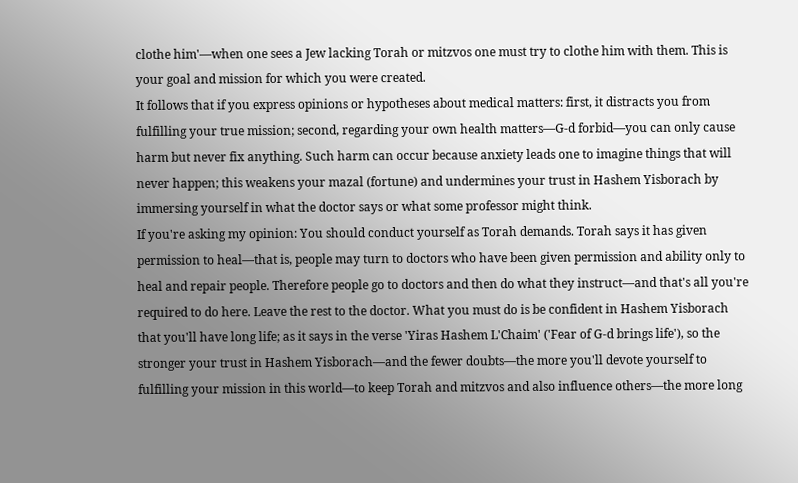clothe him'—when one sees a Jew lacking Torah or mitzvos one must try to clothe him with them. This is your goal and mission for which you were created.
It follows that if you express opinions or hypotheses about medical matters: first, it distracts you from fulfilling your true mission; second, regarding your own health matters—G‑d forbid—you can only cause harm but never fix anything. Such harm can occur because anxiety leads one to imagine things that will never happen; this weakens your mazal (fortune) and undermines your trust in Hashem Yisborach by immersing yourself in what the doctor says or what some professor might think.
If you're asking my opinion: You should conduct yourself as Torah demands. Torah says it has given permission to heal—that is, people may turn to doctors who have been given permission and ability only to heal and repair people. Therefore people go to doctors and then do what they instruct—and that's all you're required to do here. Leave the rest to the doctor. What you must do is be confident in Hashem Yisborach that you'll have long life; as it says in the verse 'Yiras Hashem L'Chaim' ('Fear of G‑d brings life'), so the stronger your trust in Hashem Yisborach—and the fewer doubts—the more you'll devote yourself to fulfilling your mission in this world—to keep Torah and mitzvos and also influence others—the more long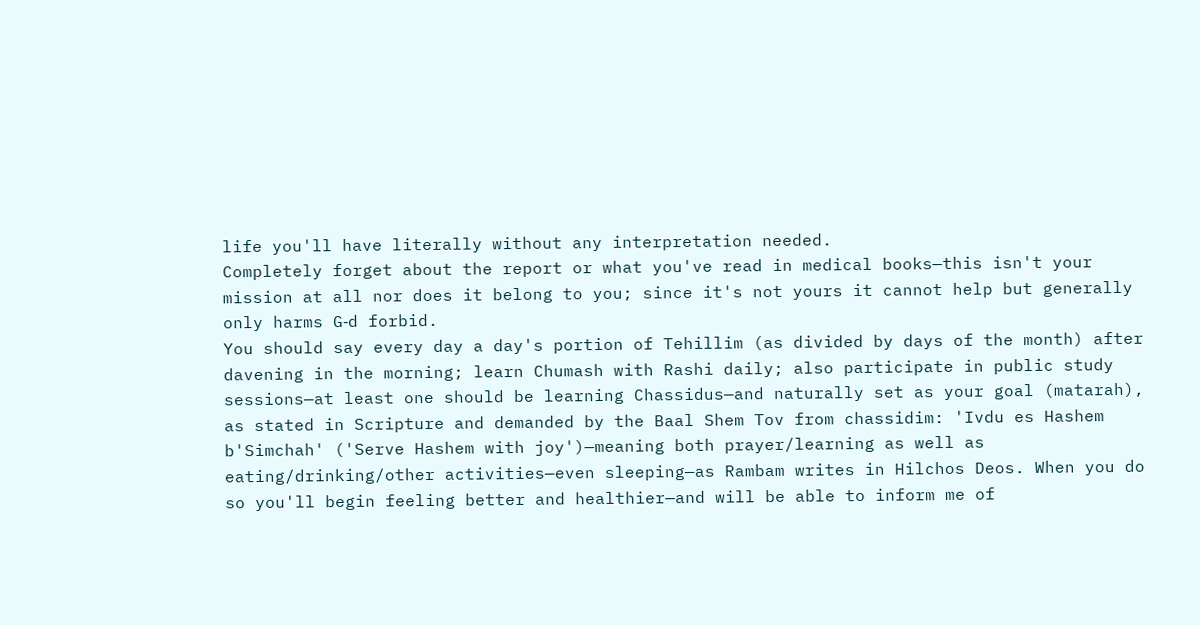life you'll have literally without any interpretation needed.
Completely forget about the report or what you've read in medical books—this isn't your mission at all nor does it belong to you; since it's not yours it cannot help but generally only harms G‑d forbid.
You should say every day a day's portion of Tehillim (as divided by days of the month) after davening in the morning; learn Chumash with Rashi daily; also participate in public study sessions—at least one should be learning Chassidus—and naturally set as your goal (matarah), as stated in Scripture and demanded by the Baal Shem Tov from chassidim: 'Ivdu es Hashem b'Simchah' ('Serve Hashem with joy')—meaning both prayer/learning as well as eating/drinking/other activities—even sleeping—as Rambam writes in Hilchos Deos. When you do so you'll begin feeling better and healthier—and will be able to inform me of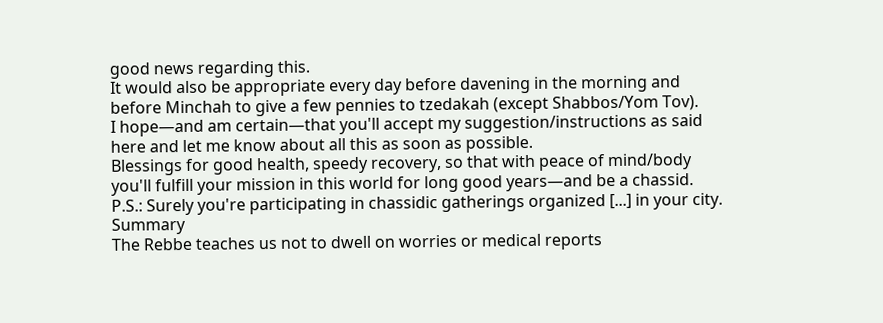good news regarding this.
It would also be appropriate every day before davening in the morning and before Minchah to give a few pennies to tzedakah (except Shabbos/Yom Tov).
I hope—and am certain—that you'll accept my suggestion/instructions as said here and let me know about all this as soon as possible.
Blessings for good health, speedy recovery, so that with peace of mind/body you'll fulfill your mission in this world for long good years—and be a chassid.
P.S.: Surely you're participating in chassidic gatherings organized [...] in your city.
Summary
The Rebbe teaches us not to dwell on worries or medical reports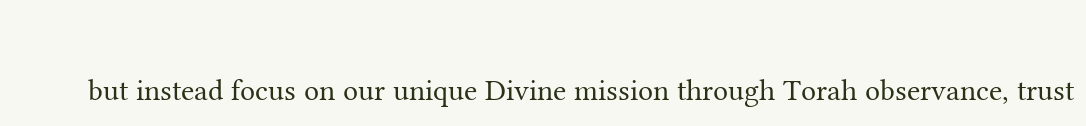but instead focus on our unique Divine mission through Torah observance, trust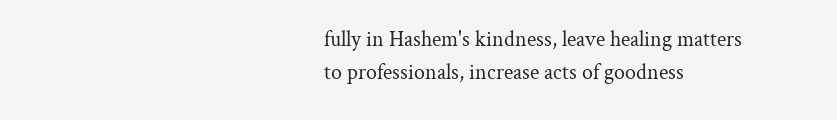fully in Hashem's kindness, leave healing matters to professionals, increase acts of goodness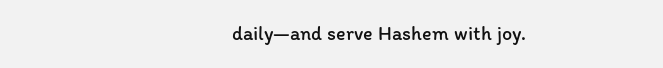daily—and serve Hashem with joy.